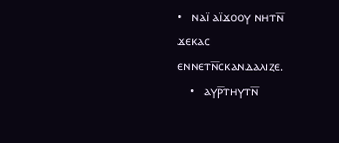•   ⲛⲁⲓ̈ ⲁⲓ̈ϫⲟⲟⲩ ⲛⲏⲧⲛ̅ ϫⲉⲕⲁⲥ ⲉⲛⲛⲉⲧⲛ̅ⲥⲕⲁⲛⲇⲁⲗⲓⲍⲉ.
    •   ⲁⲩⲣ̅ⲧⲏⲩⲧⲛ̅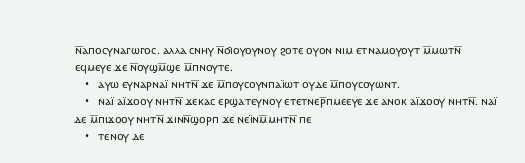ⲛ̅ⲁⲡⲟⲥⲩⲛⲁⲅⲱⲅⲟⲥ. ⲁⲗⲗⲁ ⲥⲛⲏⲩ ⲛ̅ϭⲓⲟⲩⲟⲩⲛⲟⲩ ϩⲟⲧⲉ ⲟⲩⲟⲛ ⲛⲓⲙ ⲉⲧⲛⲁⲙⲟⲩⲟⲩⲧ ⲙ̅ⲙⲱⲧⲛ̅ ⲉϥⲙⲉⲩⲉ ϫⲉ ⲛ̅ⲟⲩϣⲙ̅ϣⲉ ⲙ̅ⲡⲛⲟⲩⲧⲉ.
    •   ⲁⲩⲱ ⲉⲩⲛⲁⲣⲛⲁⲓ̈ ⲛⲏⲧⲛ̅ ϫⲉ ⲙ̅ⲡⲟⲩⲥⲟⲩⲛⲡⲁⲓ̈ⲱⲧ ⲟⲩⲇⲉ ⲙ̅ⲡⲟⲩⲥⲟⲩⲱⲛⲧ.
    •   ⲛⲁⲓ̈ ⲁⲓ̈ϫⲟⲟⲩ ⲛⲏⲧⲛ̅ ϫⲉⲕⲁⲥ ⲉⲣϣⲁⲧⲉⲩⲛⲟⲩ ⲉⲧⲉⲧⲛⲉⲣ̅ⲡⲙⲉⲉⲩⲉ ϫⲉ ⲁⲛⲟⲕ ⲁⲓ̈ϫⲟⲟⲩ ⲛⲏⲧⲛ̅. ⲛⲁⲓ̈ ⲇⲉ ⲙ̅ⲡⲓϫⲟⲟⲩ ⲛⲏⲧⲛ̅ ϫⲓⲛⲛ̅ϣⲟⲣⲡ ϫⲉ ⲛⲉⲓ̈ⲛⲙ̅ⲙⲏⲧⲛ̅ ⲡⲉ
    •   ⲧⲉⲛⲟⲩ ⲇⲉ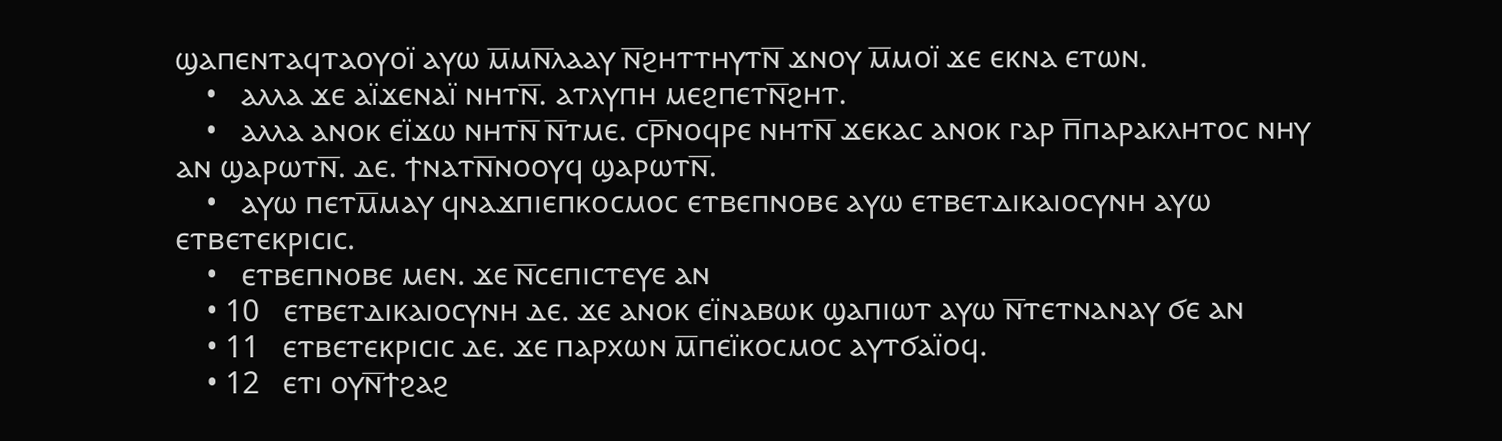ϣⲁⲡⲉⲛⲧⲁϥⲧⲁⲟⲩⲟⲓ̈ ⲁⲩⲱ ⲙ̅ⲙⲛ̅ⲗⲁⲁⲩ ⲛ̅ϩⲏⲧⲧⲏⲩⲧⲛ̅ ϫⲛⲟⲩ ⲙ̅ⲙⲟⲓ̈ ϫⲉ ⲉⲕⲛⲁ ⲉⲧⲱⲛ.
    •   ⲁⲗⲗⲁ ϫⲉ ⲁⲓ̈ϫⲉⲛⲁⲓ̈ ⲛⲏⲧⲛ̅. ⲁⲧⲗⲩⲡⲏ ⲙⲉϩⲡⲉⲧⲛ̅ϩⲏⲧ.
    •   ⲁⲗⲗⲁ ⲁⲛⲟⲕ ⲉⲓ̈ϫⲱ ⲛⲏⲧⲛ̅ ⲛ̅ⲧⲙⲉ. ⲥⲣ̅ⲛⲟϥⲣⲉ ⲛⲏⲧⲛ̅ ϫⲉⲕⲁⲥ ⲁⲛⲟⲕ ⲅⲁⲣ ⲡ̅ⲡⲁⲣⲁⲕⲗⲏⲧⲟⲥ ⲛⲏⲩ ⲁⲛ ϣⲁⲣⲱⲧⲛ̅. ⲇⲉ. ϯⲛⲁⲧⲛ̅ⲛⲟⲟⲩϥ ϣⲁⲣⲱⲧⲛ̅.
    •   ⲁⲩⲱ ⲡⲉⲧⲙ̅ⲙⲁⲩ ϥⲛⲁϫⲡⲓⲉⲡⲕⲟⲥⲙⲟⲥ ⲉⲧⲃⲉⲡⲛⲟⲃⲉ ⲁⲩⲱ ⲉⲧⲃⲉⲧⲇⲓⲕⲁⲓⲟⲥⲩⲛⲏ ⲁⲩⲱ ⲉⲧⲃⲉⲧⲉⲕⲣⲓⲥⲓⲥ.
    •   ⲉⲧⲃⲉⲡⲛⲟⲃⲉ ⲙⲉⲛ. ϫⲉ ⲛ̅ⲥⲉⲡⲓⲥⲧⲉⲩⲉ ⲁⲛ
    • 10   ⲉⲧⲃⲉⲧⲇⲓⲕⲁⲓⲟⲥⲩⲛⲏ ⲇⲉ. ϫⲉ ⲁⲛⲟⲕ ⲉⲓ̈ⲛⲁⲃⲱⲕ ϣⲁⲡⲓⲱⲧ ⲁⲩⲱ ⲛ̅ⲧⲉⲧⲛⲁⲛⲁⲩ ϭⲉ ⲁⲛ
    • 11   ⲉⲧⲃⲉⲧⲉⲕⲣⲓⲥⲓⲥ ⲇⲉ. ϫⲉ ⲡⲁⲣⲭⲱⲛ ⲙ̅ⲡⲉⲓ̈ⲕⲟⲥⲙⲟⲥ ⲁⲩⲧϭⲁⲓ̈ⲟϥ.
    • 12   ⲉⲧⲓ ⲟⲩⲛ̅ϯϩⲁϩ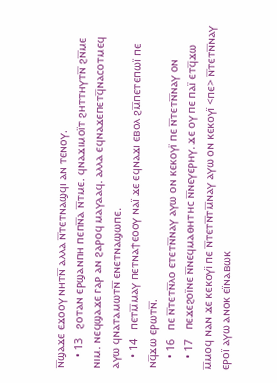ⲛ̅ϣⲁϫⲉ ⲉϫⲟⲟⲩ ⲛⲏⲧⲛ̅ ⲁⲗⲗⲁ ⲛ̅ⲧⲉⲧⲛⲁϣϥⲓ ⲁⲛ ⲧⲉⲛⲟⲩ.
    • 13   ϩⲟⲧⲁⲛ ⲉⲣϣⲁⲛⲡⲏ ⲡⲉⲡⲛ̅ⲁ ⲛ̅ⲧⲙⲉ. ϥⲛⲁϫⲓⲙⲟⲓ̈ⲧ ϩⲏⲧⲧⲏⲩⲧⲛ̅ ϩⲛ̅ⲙⲉ ⲛⲓⲙ. ⲛⲉϥϣⲁϫⲉ ⲅⲁⲣ ⲁⲛ ϩⲁⲣⲟϥ ⲙⲁⲩⲁⲁϥ. ⲁⲗⲗⲁ ⲉϥⲛⲁϫⲉⲡⲉⲧϥ̅ⲛⲁⲥⲟⲧⲙⲉϥ ⲁⲩⲱ ϥⲛⲁⲧⲁⲙⲱⲧⲛ̅ ⲉⲛⲉⲧⲛⲁϣⲱⲡⲉ.
    • 14   ⲡⲉⲧⲙ̅ⲙⲁⲩ ⲡⲉⲧⲛⲁϯⲉⲟⲟⲩ ⲛⲁⲓ̈ ϫⲉ ⲉϥⲛⲁϫⲓ ⲉⲃⲟⲗ ϩⲙ̅ⲡⲉⲧⲉⲡⲱⲓ̈ ⲡⲉ ⲛϥ̅ϫⲱ ⲉⲣⲱⲧⲛ̅.
    • 16   ⲡⲉ ⲛ̅ⲧⲉⲧⲛ̅ⲗⲟ ⲉⲧⲉⲧⲛ̅ⲛⲁⲩ ⲁⲩⲱ ⲟⲛ ⲕⲉⲕⲟⲩⲓ̈ ⲡⲉ ⲛ̅ⲧⲉⲧⲛ̅ⲛⲁⲩ ⲟⲛ
    • 17   ⲡⲉϫⲉϩⲟⲓ̈ⲛⲉ ⲛ̅ⲛⲉϥⲙⲁⲑⲏⲧⲏⲥ ⲛ̅ⲛⲉⲩⲉⲣⲏⲩ. ϫⲉ ⲟⲩ ⲡⲉ ⲡⲁⲓ̈ ⲉⲧϥ̅ϫⲱ ⲙ̅ⲙⲟϥ ⲛⲁⲛ ϫⲉ ⲕⲉⲕⲟⲩⲓ̈ ⲡⲉ ⲛ̅ⲧⲉⲧⲛ̅ⲧⲙ̅ⲛⲁⲩ ⲁⲩⲱ ⲟⲛ ⲕⲉⲕⲟⲩⲓ̈ <ⲡⲉ> ⲛ̅ⲧⲉⲧⲛ̅ⲛⲁⲩ ⲉⲣⲟⲓ̈ ⲁⲩⲱ ⲁⲛⲟⲕ ⲉⲓ̈ⲛⲁⲃⲱⲕ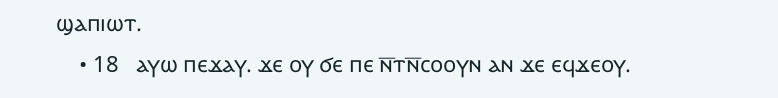ϣⲁⲡⲓⲱⲧ.
    • 18   ⲁⲩⲱ ⲡⲉϫⲁⲩ. ϫⲉ ⲟⲩ ϭⲉ ⲡⲉ ⲛ̅ⲧⲛ̅ⲥⲟⲟⲩⲛ ⲁⲛ ϫⲉ ⲉϥϫⲉⲟⲩ.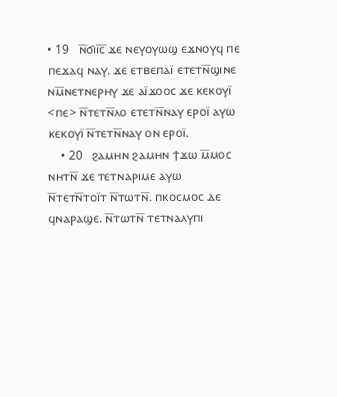• 19   ⲛ̅ϭⲓⲓ̅ⲥ̅ ϫⲉ ⲛⲉⲩⲟⲩⲱϣ ⲉϫⲛⲟⲩϥ ⲡⲉ ⲡⲉϫⲁϥ ⲛⲁⲩ. ϫⲉ ⲉⲧⲃⲉⲡⲁⲓ̈ ⲉⲧⲉⲧⲛ̅ϣⲓⲛⲉ ⲛⲙ̅ⲛⲉⲧⲛⲉⲣⲏⲩ ϫⲉ ⲁⲓ̈ϫⲟⲟⲥ ϫⲉ ⲕⲉⲕⲟⲩⲓ̈ <ⲡⲉ> ⲛ̅ⲧⲉⲧⲛ̅ⲗⲟ ⲉⲧⲉⲧⲛ̅ⲛⲁⲩ ⲉⲣⲟⲓ̈ ⲁⲩⲱ ⲕⲉⲕⲟⲩⲓ̈ ⲛ̅ⲧⲉⲧⲛ̅ⲛⲁⲩ ⲟⲛ ⲉⲣⲟⲓ̈.
    • 20   ϩⲁⲙⲏⲛ ϩⲁⲙⲏⲛ ϯϫⲱ ⲙ̅ⲙⲟⲥ ⲛⲏⲧⲛ̅ ϫⲉ ⲧⲉⲧⲛⲁⲣⲓⲙⲉ ⲁⲩⲱ ⲛ̅ⲧⲉⲧⲛ̅ⲧⲟⲓ̈ⲧ ⲛ̅ⲧⲱⲧⲛ̅. ⲡⲕⲟⲥⲙⲟⲥ ⲇⲉ ϥⲛⲁⲣⲁϣⲉ. ⲛ̅ⲧⲱⲧⲛ̅ ⲧⲉⲧⲛⲁⲗⲩⲡⲓ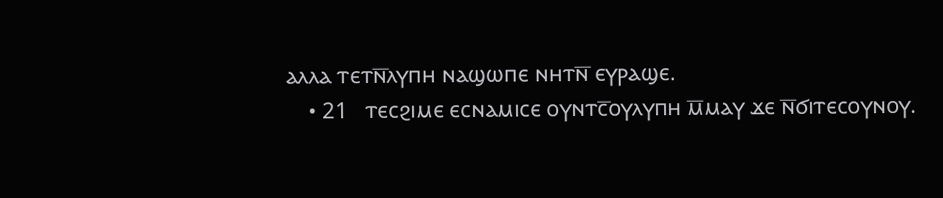ⲁⲗⲗⲁ ⲧⲉⲧⲛ̅ⲗⲩⲡⲏ ⲛⲁϣⲱⲡⲉ ⲛⲏⲧⲛ̅ ⲉⲩⲣⲁϣⲉ.
    • 21   ⲧⲉⲥϩⲓⲙⲉ ⲉⲥⲛⲁⲙⲓⲥⲉ ⲟⲩⲛⲧⲥ̅ⲟⲩⲗⲩⲡⲏ ⲙ̅ⲙⲁⲩ ϫⲉ ⲛ̅ϭⲓⲧⲉⲥⲟⲩⲛⲟⲩ.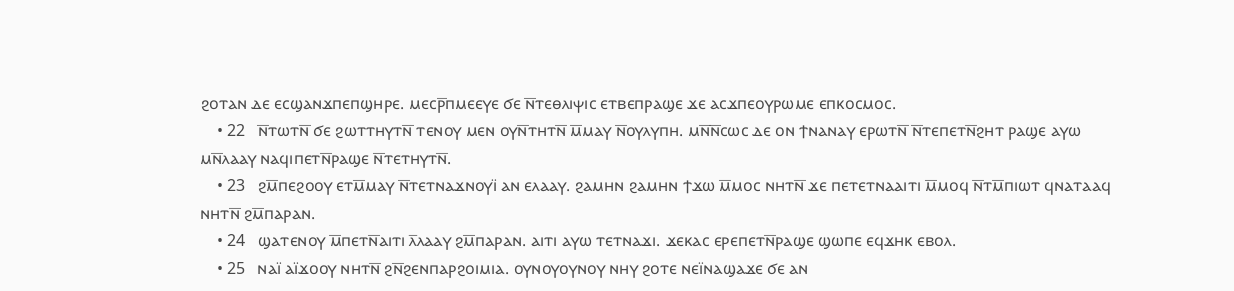ϩⲟⲧⲁⲛ ⲇⲉ ⲉⲥϣⲁⲛϫⲡⲉⲡϣⲏⲣⲉ. ⲙⲉⲥⲣ̅ⲡⲙⲉⲉⲩⲉ ϭⲉ ⲛ̅ⲧⲉⲑⲗⲓⲯⲓⲥ ⲉⲧⲃⲉⲡⲣⲁϣⲉ ϫⲉ ⲁⲥϫⲡⲉⲟⲩⲣⲱⲙⲉ ⲉⲡⲕⲟⲥⲙⲟⲥ.
    • 22   ⲛ̅ⲧⲱⲧⲛ̅ ϭⲉ ϩⲱⲧⲧⲏⲩⲧⲛ̅ ⲧⲉⲛⲟⲩ ⲙⲉⲛ ⲟⲩⲛ̅ⲧⲏⲧⲛ̅ ⲙ̅ⲙⲁⲩ ⲛ̅ⲟⲩⲗⲩⲡⲏ. ⲙⲛ̅ⲛ̅ⲥⲱⲥ ⲇⲉ ⲟⲛ ϯⲛⲁⲛⲁⲩ ⲉⲣⲱⲧⲛ̅ ⲛ̅ⲧⲉⲡⲉⲧⲛ̅ϩⲏⲧ ⲣⲁϣⲉ ⲁⲩⲱ ⲙⲛ̅ⲗⲁⲁⲩ ⲛⲁϥⲓⲡⲉⲧⲛ̅ⲣⲁϣⲉ ⲛ̅ⲧⲉⲧⲏⲩⲧⲛ̅.
    • 23   ϩⲙ̅ⲡⲉϩⲟⲟⲩ ⲉⲧⲙ̅ⲙⲁⲩ ⲛ̅ⲧⲉⲧⲛⲁϫⲛⲟⲩⲓ̈ ⲁⲛ ⲉⲗⲁⲁⲩ. ϩⲁⲙⲏⲛ ϩⲁⲙⲏⲛ ϯϫⲱ ⲙ̅ⲙⲟⲥ ⲛⲏⲧⲛ̅ ϫⲉ ⲡⲉⲧⲉⲧⲛⲁⲁⲓⲧⲓ ⲙ̅ⲙⲟϥ ⲛ̅ⲧⲙ̅ⲡⲓⲱⲧ ϥⲛⲁⲧⲁⲁϥ ⲛⲏⲧⲛ̅ ϩⲙ̅ⲡⲁⲣⲁⲛ.
    • 24   ϣⲁⲧⲉⲛⲟⲩ ⲙ̅ⲡⲉⲧⲛ̅ⲁⲓⲧⲓ ⲗ̅ⲗⲁⲁⲩ ϩⲙ̅ⲡⲁⲣⲁⲛ. ⲁⲓⲧⲓ ⲁⲩⲱ ⲧⲉⲧⲛⲁϫⲓ. ϫⲉⲕⲁⲥ ⲉⲣⲉⲡⲉⲧⲛ̅ⲣⲁϣⲉ ϣⲱⲡⲉ ⲉϥϫⲏⲕ ⲉⲃⲟⲗ.
    • 25   ⲛⲁⲓ̈ ⲁⲓ̈ϫⲟⲟⲩ ⲛⲏⲧⲛ̅ ϩⲛ̅ϩⲉⲛⲡⲁⲣϩⲟⲓⲙⲓⲁ. ⲟⲩⲛⲟⲩⲟⲩⲛⲟⲩ ⲛⲏⲩ ϩⲟⲧⲉ ⲛⲉⲓ̈ⲛⲁϣⲁϫⲉ ϭⲉ ⲁⲛ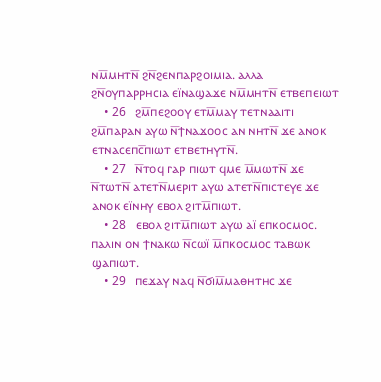ⲛⲙ̅ⲙⲏⲧⲛ̅ ϩⲛ̅ϩⲉⲛⲡⲁⲣϩⲟⲓⲙⲓⲁ. ⲁⲗⲗⲁ ϩⲛ̅ⲟⲩⲡⲁⲣⲣⲏⲥⲓⲁ ⲉⲓ̈ⲛⲁϣⲁϫⲉ ⲛⲙ̅ⲙⲏⲧⲛ̅ ⲉⲧⲃⲉⲡⲉⲓⲱⲧ
    • 26   ϩⲙ̅ⲡⲉϩⲟⲟⲩ ⲉⲧⲙ̅ⲙⲁⲩ ⲧⲉⲧⲛⲁⲁⲓⲧⲓ ϩⲙ̅ⲡⲁⲣⲁⲛ ⲁⲩⲱ ⲛ̅ϯⲛⲁϫⲟⲟⲥ ⲁⲛ ⲛⲏⲧⲛ̅ ϫⲉ ⲁⲛⲟⲕ ⲉⲧⲛⲁⲥⲉⲡⲥ̅ⲡⲓⲱⲧ ⲉⲧⲃⲉⲧⲏⲩⲧⲛ̅.
    • 27   ⲛ̅ⲧⲟϥ ⲅⲁⲣ ⲡⲓⲱⲧ ϥⲙⲉ ⲙ̅ⲙⲱⲧⲛ̅ ϫⲉ ⲛ̅ⲧⲱⲧⲛ̅ ⲁⲧⲉⲧⲛ̅ⲙⲉⲣⲓⲧ ⲁⲩⲱ ⲁⲧⲉⲧⲛ̅ⲡⲓⲥⲧⲉⲩⲉ ϫⲉ ⲁⲛⲟⲕ ⲉⲓ̈ⲛⲏⲩ ⲉⲃⲟⲗ ϩⲓⲧⲙ̅ⲡⲓⲱⲧ.
    • 28   ⲉⲃⲟⲗ ϩⲓⲧⲙ̅ⲡⲓⲱⲧ ⲁⲩⲱ ⲁⲓ̈ ⲉⲡⲕⲟⲥⲙⲟⲥ. ⲡⲁⲗⲓⲛ ⲟⲛ ϯⲛⲁⲕⲱ ⲛ̅ⲥⲱⲓ̈ ⲙ̅ⲡⲕⲟⲥⲙⲟⲥ ⲧⲁⲃⲱⲕ ϣⲁⲡⲓⲱⲧ.
    • 29   ⲡⲉϫⲁⲩ ⲛⲁϥ ⲛ̅ϭⲓⲙ̅ⲙⲁⲑⲏⲧⲏⲥ ϫⲉ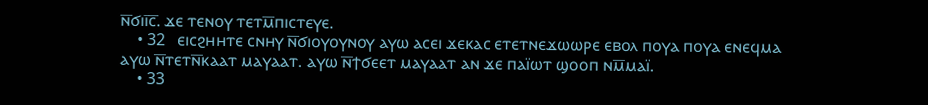ⲛ̅ϭⲓⲓ̅ⲥ̅. ϫⲉ ⲧⲉⲛⲟⲩ ⲧⲉⲧⲙ̅ⲡⲓⲥⲧⲉⲩⲉ.
    • 32   ⲉⲓⲥϩⲏⲏⲧⲉ ⲥⲛⲏⲩ ⲛ̅ϭⲓⲟⲩⲟⲩⲛⲟⲩ ⲁⲩⲱ ⲁⲥⲉⲓ ϫⲉⲕⲁⲥ ⲉⲧⲉⲧⲛⲉϫⲱⲱⲣⲉ ⲉⲃⲟⲗ ⲡⲟⲩⲁ ⲡⲟⲩⲁ ⲉⲛⲉϥⲙⲁ ⲁⲩⲱ ⲛ̅ⲧⲉⲧⲛ̅ⲕⲁⲁⲧ ⲙⲁⲩⲁⲁⲧ. ⲁⲩⲱ ⲛ̅ϯϭⲉⲉⲧ ⲙⲁⲩⲁⲁⲧ ⲁⲛ ϫⲉ ⲡⲁⲓ̈ⲱⲧ ϣⲟⲟⲡ ⲛⲙ̅ⲙⲁⲓ̈.
    • 33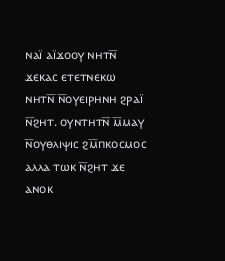ⲛⲁⲓ̈ ⲁⲓ̈ϫⲟⲟⲩ ⲛⲏⲧⲛ̅ ϫⲉⲕⲁⲥ ⲉⲧⲉⲧⲛⲉⲕⲱ ⲛⲏⲧⲛ̅ ⲛ̅ⲟⲩⲉⲓⲣⲏⲛⲏ ϩⲣⲁⲓ̈ ⲛ̅ϩⲏⲧ. ⲟⲩⲛⲧⲏⲧⲛ̅ ⲙ̅ⲙⲁⲩ ⲛ̅ⲟⲩⲑⲗⲓⲯⲓⲥ ϩⲙ̅ⲡⲕⲟⲥⲙⲟⲥ ⲁⲗⲗⲁ ⲧⲱⲕ ⲛ̅ϩⲏⲧ ϫⲉ ⲁⲛⲟⲕ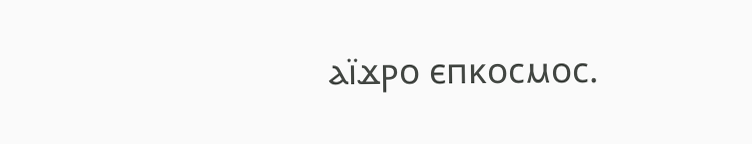ⲁⲓ̈ϫⲣⲟ ⲉⲡⲕⲟⲥⲙⲟⲥ.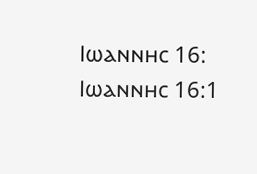Ⲓⲱⲁⲛⲛⲏⲥ 16:
Ⲓⲱⲁⲛⲛⲏⲥ 16:1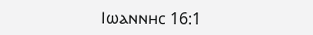Ⲓⲱⲁⲛⲛⲏⲥ 16:1